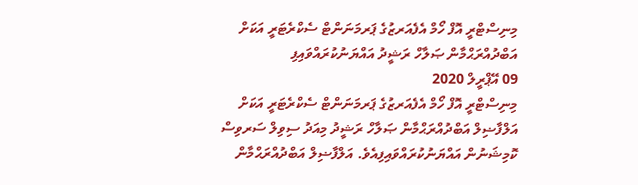މިނިސްޓްރީ އޮފް ހޯމް އެފެއަރޒުގެ ޕަރމަނަންޓް ސެކްރެޓަރީ އަކަށް އަބްދުއްރަޙްމާން ޞަލާހް ރަޝީދު އައްޔަނުކުރައްވައިފި
09 އޭޕްރީލް 2020
މިނިސްޓްރީ އޮފް ހޯމް އެފެއަރޒުގެ ޕަރމަނަންޓް ސެކްރެޓަރީ އަކަށް އަލްފާޟިލް އަބްދުއްރަޙްމާން ޞަލާހް ރަޝީދު މިއަދު ސިވިލް ސަރވިސް ކޮމިޝަނުން އައްޔަނުކުރައްވައިފިއެވެ. އަލްފާޟިލް އަބްދުއްރަޙްމާން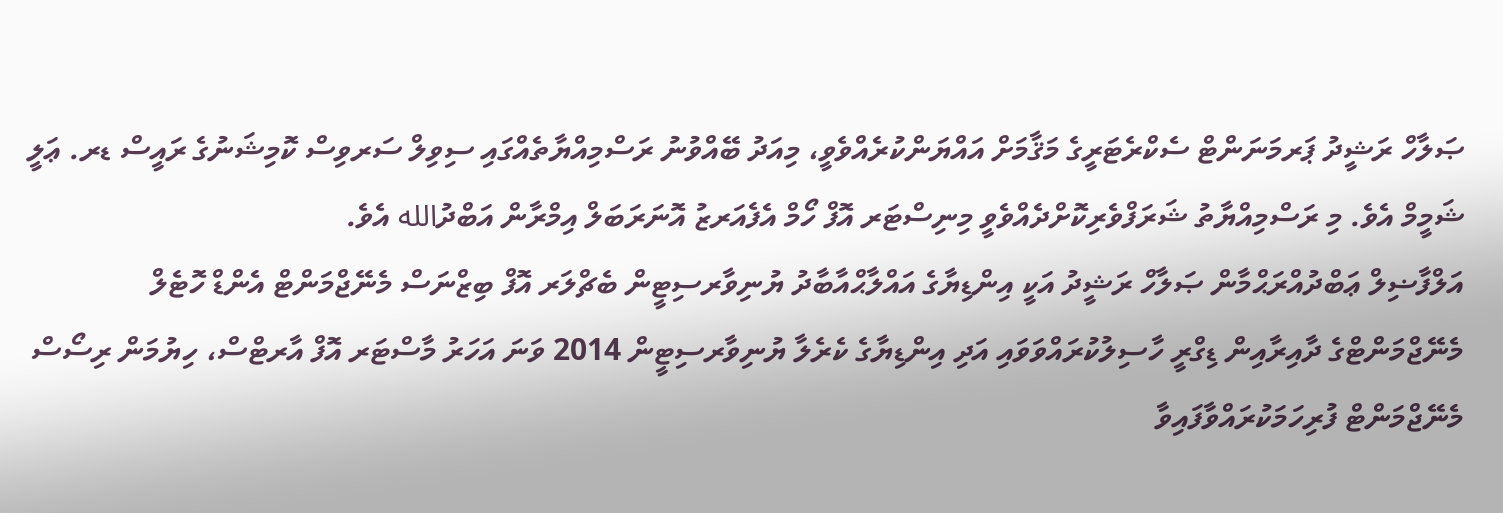ޞަލާހް ރަޝީދު ޕަރމަނަންޓް ސެކްރެޓަރީގެ މަޤާމަށް އައްޔަންކުރެއްވެވީ، މިއަދު ބޭއްވުނު ރަސްމިއްޔާތެއްގައި ސިވިލް ސަރވިސް ކޮމިޝަނުގެ ރައީސް ޑރ. ޢަލީ ޝަމީމް އެވެ. މި ރަސްމިއްޔާތު ޝަރަފްވެރިކޮށްދެއްވެވީ މިނިސްޓަރ އޮފް ހޯމް އެފެއަރޒު އޮނަރަބަލް އިމްރާން އަބްދުالله އެވެ.
އަލްފާޟިލް ޢަބްދުއްރަޙްމާން ޞަލާހް ރަޝީދު އަކީ އިންޑިޔާގެ އައްލާޙްއާބާދު ޔުނިވާރސިޓީން ބެޗްލަރ އޮފް ބިޒްނަސް މެނޭޖްމަންޓް އެންޑް ހޮޓެލް މެނޭޖްމަންޓްގެ ދާއިރާއިން ޑިގްރީ ހާސިލުކުރައްވަވައި އަދި އިންޑިޔާގެ ކެރެލާ ޔުނިވާރސިޓީން 2014 ވަނަ އަހަރު މާސްޓަރ އޮފް އާރޓްސް، ހިޔުމަން ރިސޯސް މެނޭޖްމަންޓް ފުރިހަމަކުރައްވާފައިވާ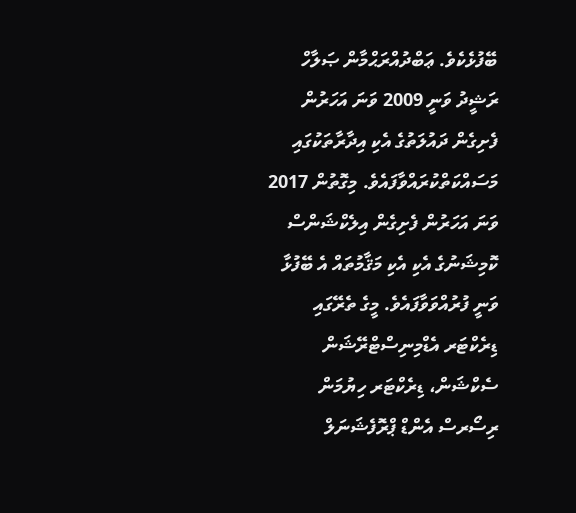ބޭފުޅެކެވެ. ޢަބްދުއްރަޙްމާން ޞަލާހް ރަޝީދު ވަނީ 2009 ވަނަ އަހަރުން ފެށިގެން ދައުލަތުގެ އެކި އިދާރާތަކުގައި މަސައްކަތްކުރައްވާފައެވެ. މިގޮތުން 2017 ވަނަ އަހަރުން ފެށިގެން އިލެކްޝަންސް ކޮމިޝަނުގެ އެކި އެކި މަޤާމުތައް އެ ބޭފުޅާ ވަނީ ފުރުއްވަވާފައެވެ. މީގެ ތެރޭގައި ޑިރެކްޓަރ އެޑްމިނިސްޓްރޭޝަން ސެކްޝަން، ޑިރެކްޓަރ ހިޔުމަން ރިސޯރސް އެންޑް ޕްރޮފެޝަނަލް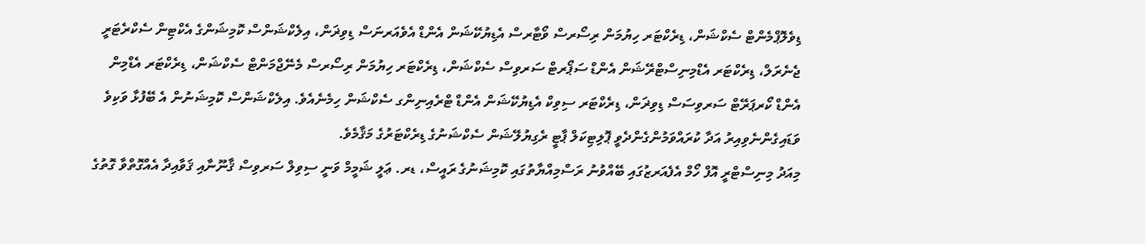ޑިވެލޮޕްމެންޓް ސެކްޝަން، ޑިރެކްޓަރ ހިޔުމަން ރިސޯރސް ވޯޓާރސް އެޑިޔުކޭޝަން އެންޑް އެވެއަރނަސް ޑިވިޜަން، އިލެކްޝަންސް ކޮމިޝަންގެ އެކްޓިން ސެކްރެޓަރީ ޖެނެރަލް، ޑިރެކްޓަރ އެޑްމިނިސްޓްރޭޝަން އެންޑް ސަޕޯރޓް ސަރވިސް ސެކްޝަން، ޑިރެކްޓަރ ހިޔުމަން ރިސޯރސް މެނޭޖްމަންޓް ސެކްޝަން، ޑިރެކްޓަރ އެޑްމިން އެންޑް ކޯރޕަރޭޓް ސަރވިސަސް ޑިވިޜަން، ޑިރެކްޓަރ ސިވިކް އެޑިޔުކޭޝަން އެންޑް ޓްރެއިނިންގ ސެކްޝަން ހިމެނެއެވެ. އިލެކްޝަންސް ކޮމިޝަނުން އެ ބޭފުޅާ ވަކިވެ ވަޑައިގެންނެވިއިރު އަދާ ކުރައްވަމުންގެންދެވީ ޕޮލިޓިކަލް ޕާޓީ ރެގިޔުލޭޝަން ސެކްޝަނުގެ ޑިރެކްޓަރުގެ މަޤާމެވެ.
މިއަދު މިނިސްޓްރީ އޮފް ހޯމް އެފެއަރޒުގައި ބޭއްވުނު ރަސްމިއްޔާތުގައި ކޮމިޝަނުގެ ރައީސް، ޑރ. ޢަލީ ޝަމީމް ވަނީ ސިވިލް ސަރވިސް ޤާނޫނާއި ޤަވާއިދާ އެއްގޮތްވާ ގޮތުގެ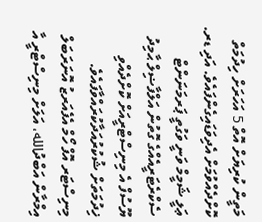މަތީން ކުރިޔަށް އޮތް 5 އަހަރަށް ހިދުމަތް ކޮށްދެއްވުމަށް އެދިވަޑައިގެންފައެވެ. އަދި ޑރ. ޢަލީ ޝަމީމް ވަނީ ވަގުތީ ޕަރމަނަންޓް ސެކްރެޓަރީއެއްގެ ގޮތުން އަލްފާޟިލް ޙާމިދު ޔޫސުފް އެ މިނިސްޓްރީއަށް ކޮށްދެއްވި ޚިދުމަތަށް ޝުކުރުއަދާކުރައްވާފައެވެ. މިނިސްޓަރ އޮފް ހޯމް އެފެއަރޒު އޮނަރަބަލް އިމްރާން އަބްދުالله، އަލަށް މިނިސްޓްރީ އާ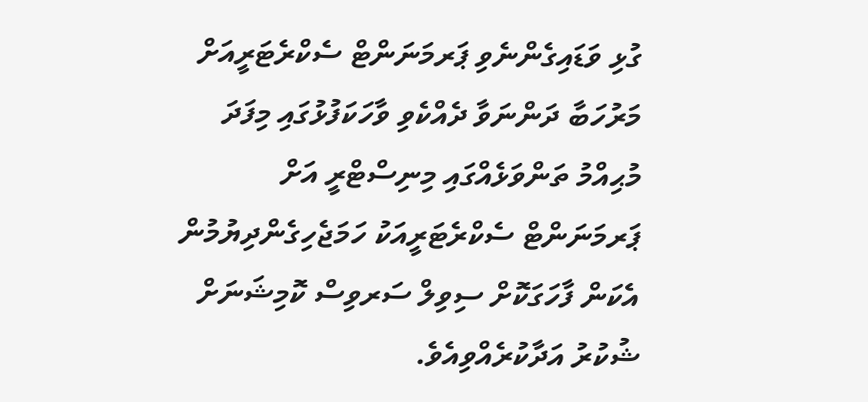ގުޅި ވަޑައިގެންނެވި ޕަރމަނަންޓް ސެކްރެޓަރީއަށް މަރުހަބާ ދަންނަވާ ދެއްކެވި ވާހަކަފުޅުގައި މިފަދަ މުޙިއްމު ތަންވަޅެއްގައި މިނިސްޓްރީ އަށް ޕަރމަނަންޓް ސެކްރެޓަރީއަކު ހަމަޖެހިގެންދިޔުމުން އެކަން ފާހަގަކޮށް ސިވިލް ސަރވިސް ކޮމިޝަނަށް ޝުކުރު އަދާކުރެއްވިއެވެ.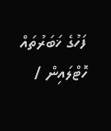ފަހުގެ ޚަބަރުތައް
ހޮޓްލައިން /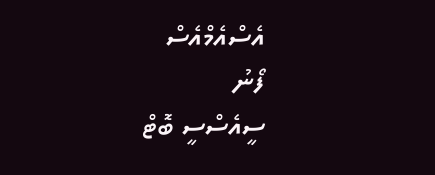އެސްއެމްއެސް
ފޯނު
ސީއެސްސީ ބޮޓް